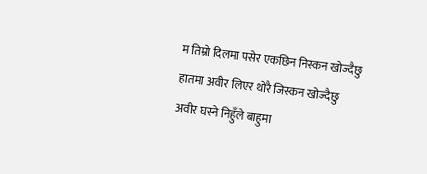म तिम्रो दिलमा पसेर एकछिन निस्कन खोज्दैछु
हातमा अवीर लिएर थोरै जिस्कन खोज्दैछु
अवीर घस्ने निहुँले बाहुमा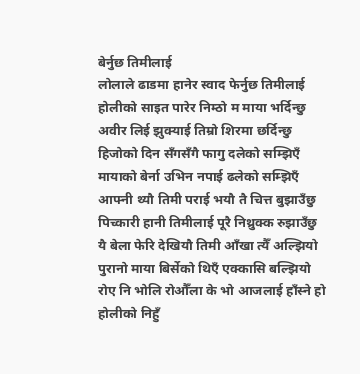बेर्नुछ तिमीलाई
लोलाले ढाडमा हानेर स्वाद फेर्नुछ तिमीलाई
होलीको साइत पारेर निम्ठो म माया भर्दिन्छु
अवीर लिई झुक्याई तिम्रो शिरमा छर्दिन्छु
हिजोको दिन सँगसँगै फागु दलेको सम्झिएँ
मायाको बेर्ना उभिन नपाई ढलेको सम्झिएँ
आफ्नी थ्यौ तिमी पराई भयौ तै चित्त बुझाउँछु
पिच्कारी हानी तिमीलाई पूरै निथ्रुक्क रुझाउँछु
यै बेला फेरि देखियौ तिमी आँखा त्यैँ अल्झियो
पुरानो माया बिर्सेको थिएँ एक्कासि बल्झियो
रोए नि भोलि रोऔँला के भो आजलाई हाँस्ने हो
होलीको निहुँ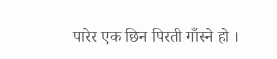पारेर एक छिन पिरती गाँस्ने हो ।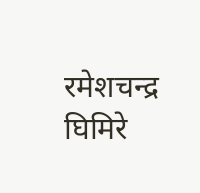रमेशचन्द्र घिमिरे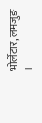भोर्लेटार, लमजुङ ।